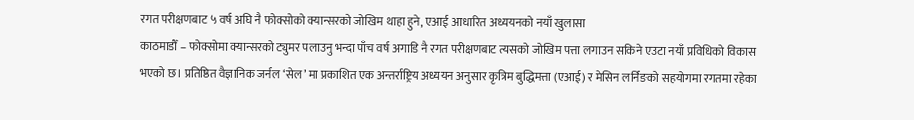रगत परीक्षणबाट ५ वर्ष अघि नै फोक्सोको क्यान्सरको जोखिम थाहा हुने, एआई आधारित अध्ययनको नयाँ खुलासा
काठमाडौँ – फोक्सोमा क्यान्सरको ट्युमर पलाउनु भन्दा पाँच वर्ष अगाडि नै रगत परीक्षणबाट त्यसको जोखिम पत्ता लगाउन सकिने एउटा नयाँ प्रविधिको विकास भएको छ। प्रतिष्ठित वैज्ञानिक जर्नल ‘सेल’ मा प्रकाशित एक अन्तर्राष्ट्रिय अध्ययन अनुसार कृत्रिम बुद्धिमत्ता (एआई) र मेसिन लर्निङको सहयोगमा रगतमा रहेका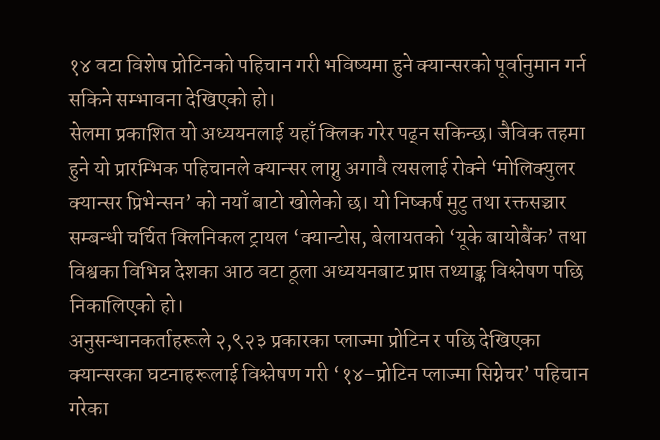१४ वटा विशेष प्रोटिनको पहिचान गरी भविष्यमा हुने क्यान्सरको पूर्वानुमान गर्न सकिने सम्भावना देखिएको हो।
सेलमा प्रकाशित यो अध्ययनलाई यहाँ क्लिक गरेर पढ्न सकिन्छ। जैविक तहमा हुने यो प्रारम्भिक पहिचानले क्यान्सर लाग्नु अगावै त्यसलाई रोक्ने ‘मोलिक्युलर क्यान्सर प्रिभेन्सन’ को नयाँ बाटो खोलेको छ। यो निष्कर्ष मुटु तथा रक्तसञ्चार सम्बन्धी चर्चित क्लिनिकल ट्रायल ‘क्यान्टोस, बेलायतको ‘यूके बायोबैंक’ तथा विश्वका विभिन्न देशका आठ वटा ठूला अध्ययनबाट प्राप्त तथ्याङ्क विश्लेषण पछि निकालिएको हो।
अनुसन्धानकर्ताहरूले २,९२३ प्रकारका प्लाज्मा प्रोटिन र पछि देखिएका क्यान्सरका घटनाहरूलाई विश्लेषण गरी ‘१४–प्रोटिन प्लाज्मा सिग्नेचर’ पहिचान गरेका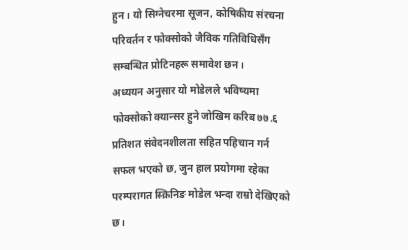हुन। यो सिग्नेचरमा सूजन, कोषिकीय संरचना परिवर्तन र फोक्सोको जैविक गतिविधिसँग सम्बन्धित प्रोटिनहरू समावेश छन।
अध्ययन अनुसार यो मोडेलले भविष्यमा फोक्सोको क्यान्सर हुने जोखिम करिब ७७.६ प्रतिशत संवेदनशीलता सहित पहिचान गर्न सफल भएको छ, जुन हाल प्रयोगमा रहेका परम्परागत स्क्रिनिङ मोडेल भन्दा राम्रो देखिएको छ।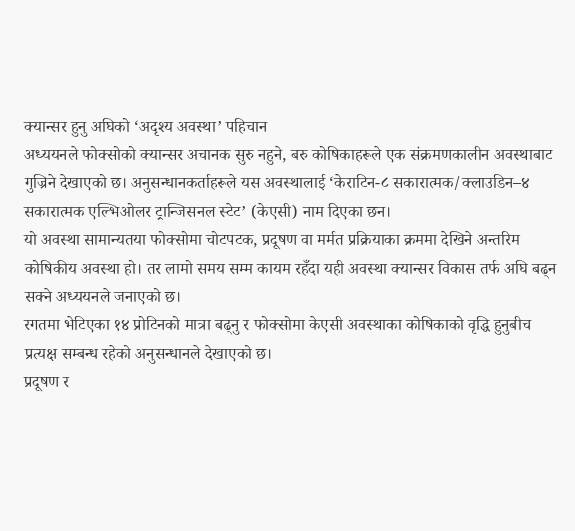क्यान्सर हुनु अघिको ‘अदृश्य अवस्था’ पहिचान
अध्ययनले फोक्सोको क्यान्सर अचानक सुरु नहुने, बरु कोषिकाहरूले एक संक्रमणकालीन अवस्थाबाट गुज्रिने देखाएको छ। अनुसन्धानकर्ताहरूले यस अवस्थालाई ‘केराटिन-८ सकारात्मक/क्लाउडिन–४ सकारात्मक एल्भिओलर ट्रान्जिसनल स्टेट’ (केएसी) नाम दिएका छन।
यो अवस्था सामान्यतया फोक्सोमा चोटपटक, प्रदूषण वा मर्मत प्रक्रियाका क्रममा देखिने अन्तरिम कोषिकीय अवस्था हो। तर लामो समय सम्म कायम रहँदा यही अवस्था क्यान्सर विकास तर्फ अघि बढ्न सक्ने अध्ययनले जनाएको छ।
रगतमा भेटिएका १४ प्रोटिनको मात्रा बढ्नु र फोक्सोमा केएसी अवस्थाका कोषिकाको वृद्धि हुनुबीच प्रत्यक्ष सम्बन्ध रहेको अनुसन्धानले देखाएको छ।
प्रदूषण र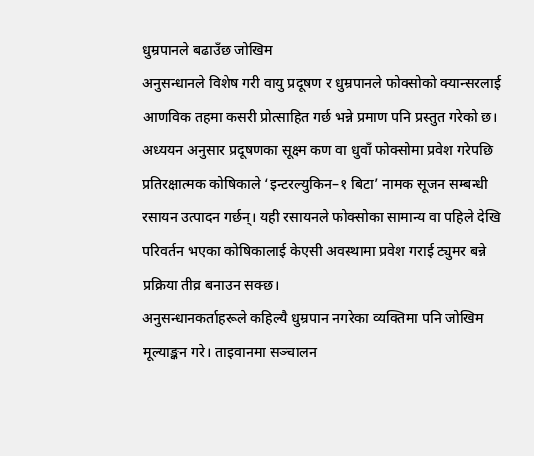धुम्रपानले बढाउँछ जोखिम
अनुसन्धानले विशेष गरी वायु प्रदूषण र धुम्रपानले फोक्सोको क्यान्सरलाई आणविक तहमा कसरी प्रोत्साहित गर्छ भन्ने प्रमाण पनि प्रस्तुत गरेको छ।
अध्ययन अनुसार प्रदूषणका सूक्ष्म कण वा धुवाँ फोक्सोमा प्रवेश गरेपछि प्रतिरक्षात्मक कोषिकाले ‘इन्टरल्युकिन–१ बिटा’ नामक सूजन सम्बन्धी रसायन उत्पादन गर्छन्। यही रसायनले फोक्सोका सामान्य वा पहिले देखि परिवर्तन भएका कोषिकालाई केएसी अवस्थामा प्रवेश गराई ट्युमर बन्ने प्रक्रिया तीव्र बनाउन सक्छ।
अनुसन्धानकर्ताहरूले कहिल्यै धुम्रपान नगरेका व्यक्तिमा पनि जोखिम मूल्याङ्कन गरे। ताइवानमा सञ्चालन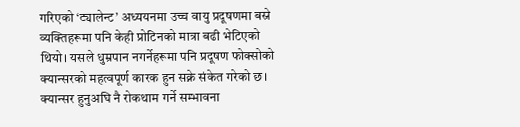गरिएको ‘ट्यालेन्ट’ अध्ययनमा उच्च वायु प्रदूषणमा बस्ने व्यक्तिहरूमा पनि केही प्रोटिनको मात्रा बढी भेटिएको थियो। यसले धुम्रपान नगर्नेहरूमा पनि प्रदूषण फोक्सोको क्यान्सरको महत्वपूर्ण कारक हुन सक्ने संकेत गरेको छ।
क्यान्सर हुनुअघि नै रोकथाम गर्ने सम्भावना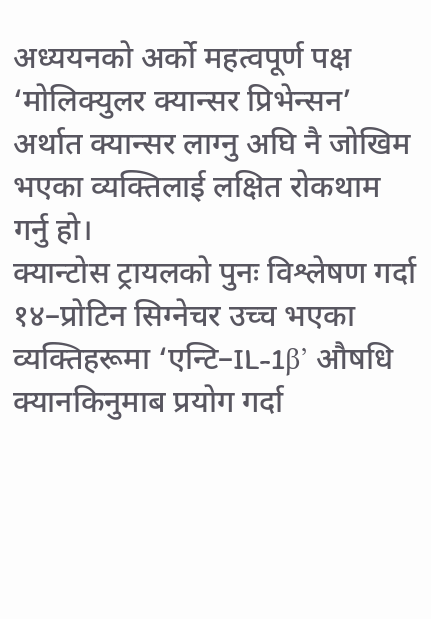अध्ययनको अर्को महत्वपूर्ण पक्ष ‘मोलिक्युलर क्यान्सर प्रिभेन्सन’ अर्थात क्यान्सर लाग्नु अघि नै जोखिम भएका व्यक्तिलाई लक्षित रोकथाम गर्नु हो।
क्यान्टोस ट्रायलको पुनः विश्लेषण गर्दा १४–प्रोटिन सिग्नेचर उच्च भएका व्यक्तिहरूमा ‘एन्टि–IL-1β’ औषधि क्यानकिनुमाब प्रयोग गर्दा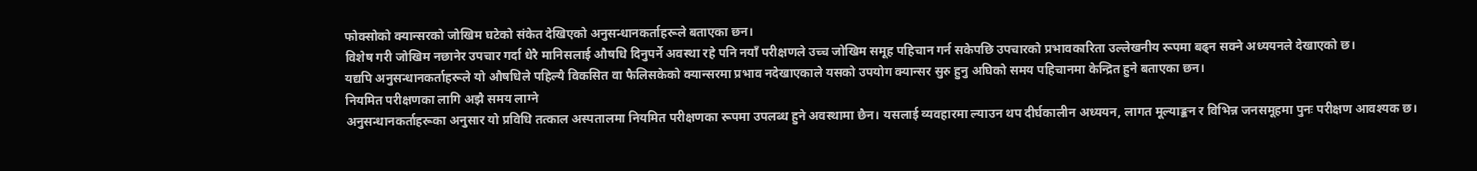फोक्सोको क्यान्सरको जोखिम घटेको संकेत देखिएको अनुसन्धानकर्ताहरूले बताएका छन।
विशेष गरी जोखिम नछानेर उपचार गर्दा धेरै मानिसलाई औषधि दिनुपर्ने अवस्था रहे पनि नयाँ परीक्षणले उच्च जोखिम समूह पहिचान गर्न सकेपछि उपचारको प्रभावकारिता उल्लेखनीय रूपमा बढ्न सक्ने अध्ययनले देखाएको छ।
यद्यपि अनुसन्धानकर्ताहरूले यो औषधिले पहिल्यै विकसित वा फैलिसकेको क्यान्सरमा प्रभाव नदेखाएकाले यसको उपयोग क्यान्सर सुरु हुनु अघिको समय पहिचानमा केन्द्रित हुने बताएका छन।
नियमित परीक्षणका लागि अझै समय लाग्ने
अनुसन्धानकर्ताहरूका अनुसार यो प्रविधि तत्काल अस्पतालमा नियमित परीक्षणका रूपमा उपलब्ध हुने अवस्थामा छैन। यसलाई व्यवहारमा ल्याउन थप दीर्घकालीन अध्ययन, लागत मूल्याङ्कन र विभिन्न जनसमूहमा पुनः परीक्षण आवश्यक छ।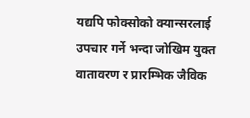यद्यपि फोक्सोको क्यान्सरलाई उपचार गर्ने भन्दा जोखिम युक्त वातावरण र प्रारम्भिक जैविक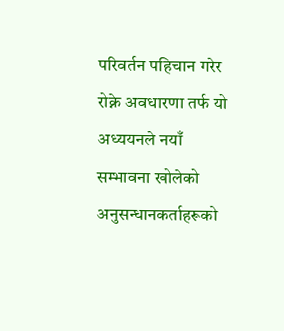परिवर्तन पहिचान गरेर रोक्ने अवधारणा तर्फ यो अध्ययनले नयाँ सम्भावना खोलेको अनुसन्धानकर्ताहरूको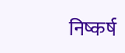निष्कर्ष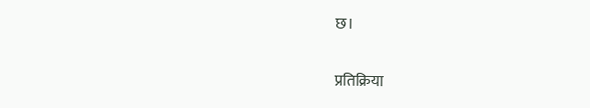छ।

प्रतिक्रिया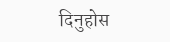दिनुहोस